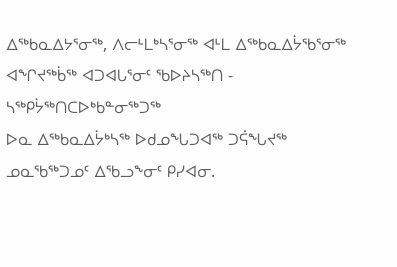ᐃᖅᑲᓇᐃᔭᕐᓂᖅ, ᐱᓕᒻᒪᒃᓴᕐᓂᖅ ᐊᒻᒪ ᐃᖅᑲᓇᐃᔮᖃᕐᓂᖅ
ᐊᖏᔪᖅᑳᖅ ᐊᑐᐊᒐᕐᓂᑦ ᖃᐅᔨᓴᖅᑎ - ᓴᖅᑭᔮᖅᑎᑕᐅᒃᑲᓐᓂᖅᑐᖅ
ᐅᓇ ᐃᖅᑲᓇᐃᔮᒃᓴᖅ ᐅᑯᓄᖓᑐᐊᖅ ᑐᕌᖓᔪᖅ ᓄᓇᖃᖅᑐᓄᑦ ᐃᖃᓗᖕᓂᑦ ᑭᓯᐊᓂ.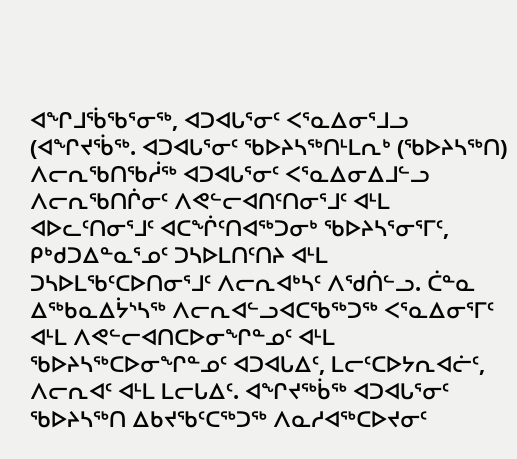ᐊᖏᒧᖄᖃᕐᓂᖅ, ᐊᑐᐊᒐᕐᓂᑦ ᐸᕐᓇᐃᓂᕐᒧᓗ (ᐊᖏᔪᖄᖅ. ᐊᑐᐊᒐᕐᓂᑦ ᖃᐅᔨᓴᖅᑎᒻᒪᕆᒃ (ᖃᐅᔨᓴᖅᑎ) ᐱᓕᕆᖃᑎᖃᓲᖅ ᐊᑐᐊᒐᕐᓂᑦ ᐸᕐᓇᐃᓂᐃᒧᓪᓗ ᐱᓕᕆᖃᑎᒌᓂᑦ ᐱᕙᓪᓕᐊᑎᑦᑎᓂᕐᒧᑦ ᐊᒻᒪ ᐊᐅᓚᑦᑎᓂᕐᒧᑦ ᐊᑕᖐᑦᑎᐊᖅᑐᓂᒃ ᖃᐅᔨᓴᕐᓂᕐᒥᑦ, ᑭᒃᑯᑐᐃᓐᓇᕐᓄᑦ ᑐᓴᐅᒪᑎᑦᑎᔨ ᐊᒻᒪ ᑐᓴᐅᒪᖃᑦᑕᐅᑎᓂᕐᒧᑦ ᐱᓕᕆᐊᒃᓴᑦ ᐱᖁᑏᓪᓗ. ᑖᓐᓇ ᐃᖅᑲᓇᐃᔮᔅᓴᖅ ᐱᓕᕆᐊᓪᓗᐊᑕᖃᖅᑐᖅ ᐸᕐᓇᐃᓂᕐᒥᑦ ᐊᒻᒪ ᐱᕙᓪᓕᐊᑎᑕᐅᓂᖏᓐᓄᑦ ᐊᒻᒪ ᖃᐅᔨᓴᖅᑕᐅᓂᖏᓐᓄᑦ ᐊᑐᐊᒐᐃᑦ, ᒪᓕᑦᑕᐅᔭᕆᐊᓖᑦ, ᐱᓕᕆᐊᑦ ᐊᒻᒪ ᒪᓕᒐᐃᑦ. ᐊᖏᔪᖅᑳᖅ ᐊᑐᐊᒐᕐᓂᑦ ᖃᐅᔨᓴᖅᑎ ᐃᑲᔪᖃᑦᑕᖅᑐᖅ ᐱᓇᓱᐊᖅᑕᐅᔪᓂᑦ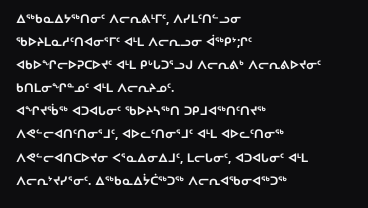ᐃᖅᑲᓇᐃᔭᖅᑎᓂᑦ ᐱᓕᕆᕕᒻᒥᑦ, ᐱᓯᒪᑦᑎᓪᓗᓂ ᖃᐅᔨᒪᓇᓱᑦᑎᐊᓂᕐᒥᑦ ᐊᒻᒪ ᐱᓕᕆᓗᓂ ᐋᖅᑭᔾ;ᒋᑦ ᐊᑲᐅᖏᓕᐅᕈᑕᐅᔪᑦ ᐊᒻᒪ ᑭᒡᒐᑐᕐᓗᒍ ᐱᓕᕆᕕᒃ ᐱᓕᕆᕕᐅᔪᓂᑦ ᑲᑎᒪᓂᖏᓐᓄᑦ ᐊᒻᒪ ᐱᓕᕆᔨᓄᑦ.
ᐊᖏᔪᖄᖅ ᐊᑐᐊᒐᓂᑦ ᖃᐅᔨᓴᖅᑎ ᑐᑭᒧᐊᖅᑎᑦᑎᔪᖅ ᐱᕙᓪᓕᐊᑎᑦᑎᓂᕐᒧᑦ, ᐊᐅᓚᑦᑎᓂᕐᒧᑦ ᐊᒻᒪ ᐊᐅᓚᑦᑎᓂᖅ ᐱᕙᓪᓕᐊᑎᑕᐅᔪᓂ ᐸᕐᓇᐃᓂᐃᒧᑦ, ᒪᓕᒐᓂᑦ, ᐊᑐᐊᒐᓂᑦ ᐊᒻᒪ ᐱᓕᕆᔾᔪᓯᕐᓂᑦ. ᐃᖅᑲᓇᐃᔮᑖᖅᑐᖅ ᐱᓕᕆᐊᖃᓂᐊᖅᑐᖅ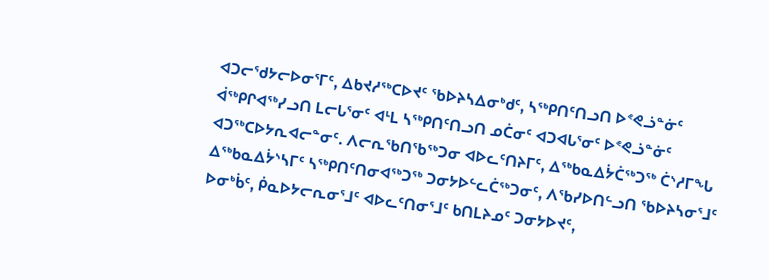ᐊᑐᓕᖁᔭᓕᐅᓂᕐᒥᑦ, ᐃᑲᔪᓱᖅᑕᐅᔪᑦ ᖃᐅᔨᓴᐃᓂᒃᑯᑦ, ᓴᖅᑭᑎᑦᑎᓗᑎ ᐅᕝᕙᓘᓐᓃᑦ ᐋᖅᑭᒋᐊᖅᓯᓗᑎ ᒪᓕᒐᕐᓂᑦ ᐊᒻᒪ ᓴᖅᑭᑎᑦᑎᓗᑎ ᓄᑖᓂᑦ ᐊᑐᐊᒐᕐᓂᑦ ᐅᕝᕙᓘᓐᓃᑦ ᐊᑐᖅᑕᐅᔭᕆᐊᓕᓐᓂᑦ. ᐱᓕᕆᖃᑎᖃᖅᑐᓂ ᐊᐅᓚᑦᑎᔨᒥᑦ, ᐃᖅᑲᓇᐃᔮᑖᖅᑐᖅ ᑖᔅᓱᒥᖓ ᐃᖅᑲᓇᐃᔮᔅᓴᒥᑦ ᓴᖅᑭᑎᑦᑎᓂᐊᖅᑐᖅ ᑐᓂᔭᐅᓪᓚᑖᖅᑐᓂᑦ, ᐱᖃᓯᐅᑎᓪᓗᑎ ᖃᐅᔨᓴᓂᕐᒧᑦ ᐅᓂᒃᑳᑦ, ᑮᓇᐅᔭᓕᕆᓂᕐᒧᑦ ᐊᐅᓚᑦᑎᓂᕐᒧᑦ ᑲᑎᒪᔨᓄᑦ ᑐᓂᔭᐅᔪᑦ,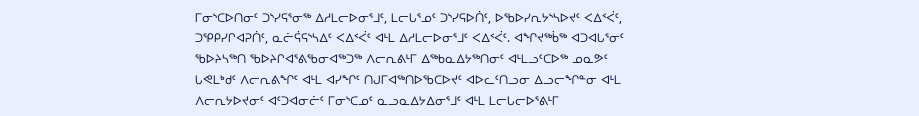ᒥᓂᔅᑕᐅᑎᓂᑦ ᑐᔅᓯᕋᕐᓂᖅ ᐃᓱᒪᓕᐅᓂᕐᒧᑦ, ᒪᓕᒐᕐᓄᑦ ᑐᔅᓯᕋᐅᑏᑦ, ᐅᖃᐅᓯᕆᔭᔅᓴᐅᔪᑦ ᐸᐃᑉᐹᑦ, ᑐᕿᑭᓯᒋᐊᕈᑏᑦ, ᓇᓖᕌᕋᔅᓴᐃᑦ ᐸᐃᑉᐹᑦ ᐊᒻᒪ ᐃᓱᒪᓕᐅᓂᕐᒧᑦ ᐸᐃᑉᐹᑦ. ᐊᖏᔪᖅᑳᖅ ᐊᑐᐊᒐᕐᓂᑦ ᖃᐅᔨᓴᖅᑎ ᖃᐅᔨᒋᐊᕐᕕᖃᓂᐊᖅᑐᖅ ᐱᓕᕆᕕᒻᒥ ᐃᖅᑲᓇᐃᔭᖅᑎᓂᑦ ᐊᒻᒪᓗᑦᑕᐅᖅ ᓄᓇᕗᑦ ᒐᕙᒪᒃᑯᑦ ᐱᓕᕆᕕᖏᑦ ᐊᒻᒪ ᐊᓯᖏᑦ ᑎᒍᒥᐊᖅᑎᐅᖃᑕᐅᔪᑦ ᐊᐅᓚᑦᑎᓗᓂ ᐃᓗᓕᖏᓐᓂ ᐊᒻᒪ ᐱᓕᕆᔭᐅᔪᓂᑦ ᐊᑦᑐᐊᓂᓖᑦ ᒥᓂᔅᑕᓄᑦ ᓇᓗᓇᐃᔭᐃᓂᕐᒧᑦ ᐊᒻᒪ ᒪᓕᒐᓕᐅᕐᕕᒻᒥ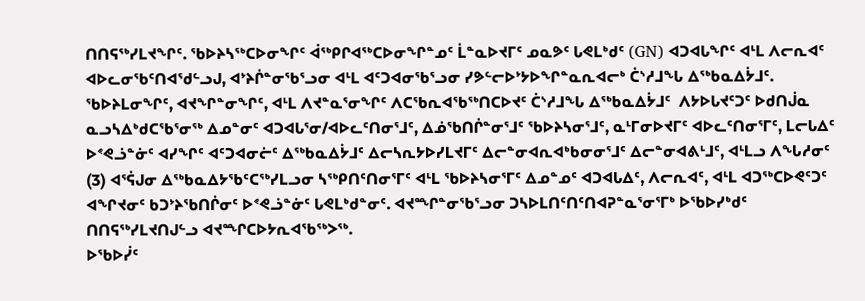ᑎᑎᕋᖅᓯᒪᔪᖏᑦ. ᖃᐅᔨᓴᖅᑕᐅᓂᖏᑦ ᐋᖅᑭᒋᐊᖅᑕᐅᓂᖏᓐᓄᑦ ᒫᓐᓇᐅᔪᒥᑦ ᓄᓇᕗᑦ ᒐᕙᒪᒃᑯᑦ (GN) ᐊᑐᐊᒐᖏᑦ ᐊᒻᒪ ᐱᓕᕆᐊᑦ ᐊᐅᓚᓂᖃᑦᑎᐊᖁᓪᓗᒍ, ᐊᔾᔨᒌᓐᓂᖃᕐᓗᓂ ᐊᒻᒪ ᐊᑦᑐᐊᓂᖃᕐᓗᓂ ᓯᕗᓪᓕᐅᔾᔭᐅᖏᓐᓇᕆᐊᓕᒃ ᑖᔅᓱᒧᖓ ᐃᖅᑲᓇᐃᔮᒧᑦ.
ᖃᐅᔨᒪᓂᖏᑦ, ᐊᔪᖏᓐᓂᖏᑦ, ᐊᒻᒪ ᐱᔪᓐᓇᕐᓂᖏᑦ ᐱᑕᖃᕆᐊᖃᖅᑎᑕᐅᔪᑦ ᑖᔅᓱᒧᖓ ᐃᖅᑲᓇᐃᔮᒧᑦ  ᐱᔭᐅᒐᔪᑦᑐᑦ ᐅᑯᑎᒎᓇ ᓇᓗᓴᐃᒃᑯᑕᖃᕐᓂᖅ ᐃᓄᓐᓂᑦ ᐊᑐᐊᒐᕐᓂ/ᐊᐅᓚᑦᑎᓂᕐᒧᑦ, ᐃᓅᖃᑎᒌᓐᓂᕐᒧᑦ ᖃᐅᔨᓴᓂᕐᒧᑦ, ᓇᒻᒥᓂᐅᔪᒥᑦ ᐊᐅᓚᑦᑎᓂᕐᒥᑦ, ᒪᓕᒐᐃᑦ ᐅᕝᕙᓘᓐᓃᑦ ᐊᓯᖏᑦ ᐊᑦᑐᐊᓂᓖᑦ ᐃᖅᑲᓇᐃᔮᒧᑦ ᐃᓕᓴᕆᔭᐅᓯᒪᔪᒥᑦ ᐃᓕᓐᓂᐊᕆᐊᒃᑲᓂᓂᕐᒧᑦ ᐃᓕᓐᓂᐊᕕᒻᒧᑦ, ᐊᒻᒪᓗ ᐱᖓᓱᓂᑦ (3) ᐊᕐᕌᒍᓂ ᐃᖅᑲᓇᐃᔭᖃᑦᑕᖅᓯᒪᓗᓂ ᓴᖅᑭᑎᑦᑎᓂᕐᒥᑦ ᐊᒻᒪ ᖃᐅᔨᓴᓂᕐᒥᑦ ᐃᓄᓐᓄᑦ ᐊᑐᐊᒐᐃᑦ, ᐱᓕᕆᐊᑦ, ᐊᒻᒪ ᐊᑐᖅᑕᐅᕙᑦᑐᑦ ᐊᖏᔪᓂᑦ ᑲᑐᔾᔨᖃᑎᒌᓂᑦ ᐅᕝᕙᓘᓐᓃᑦ ᒐᕙᒪᒃᑯᓐᓂᑦ. ᐊᔪᙱᓐᓂᖃᕐᓗᓂ ᑐᓴᐅᒪᑎᑦᑎᑦᑎᐊᕈᓐᓇᕐᓂᕐᒥᒃ ᐅᖃᐅᓯᒃᑯᑦ ᑎᑎᕋᖅᓯᒪᔪᑎᒍᓪᓗ ᐊᔪᙱᑕᐅᔭᕆᐊᖃᖅᐳᖅ.
ᐅᖃᐅᓰᑦ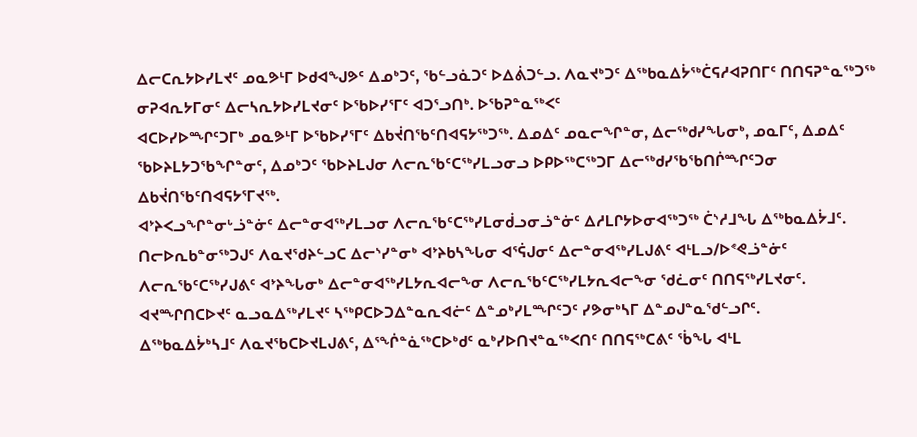ᐃᓕᑕᕆᔭᐅᓯᒪᔪᑦ ᓄᓇᕗᒻᒥ ᐅᑯᐊᖑᕗᑦ ᐃᓄᒃᑐᑦ, ᖃᓪᓗᓈᑐᑦ ᐅᐃᕖᑐᓪᓗ. ᐱᓇᔪᒃᑐᑦ ᐃᖅᑲᓇᐃᔮᖅᑖᕋᓱᐊᕈᑎᒥᑦ ᑎᑎᕋᕈᓐᓇᖅᑐᖅ ᓂᕈᐊᕆᔭᒥᓂᑦ ᐃᓕᓴᕆᔭᐅᓯᒪᔪᓂᑦ ᐅᖃᐅᓯᕐᒥᑦ ᐊᑐᕐᓗᑎᒃ. ᐅᖃᕈᓐᓇᖅᐸᑦ
ᐊᑕᐅᓯᐅᙱᑦᑐᒥᒃ ᓄᓇᕗᒻᒥ ᐅᖃᐅᓯᕐᒥᑦ ᐃᑲᔫᑎᖃᑦᑎᐊᕋᔭᖅᑐᖅ. ᐃᓄᐃᑦ ᓄᓇᓕᖏᓐᓂ, ᐃᓕᖅᑯᓯᖓᓂᒃ, ᓄᓇᒥᑦ, ᐃᓄᐃᑦ ᖃᐅᔨᒪᔭᑐᖃᖏᓐᓂᑦ, ᐃᓄᒃᑐᑦ ᖃᐅᔨᒪᒍᓂ ᐱᓕᕆᖃᑦᑕᖅᓯᒪᓗᓂᓗ ᐅᑭᐅᖅᑕᖅᑐᒥ ᐃᓕᖅᑯᓯᖃᖃᑎᒌᙱᑦᑐᓂ ᐃᑲᔫᑎᖃᑦᑎᐊᕋᔭᕐᒥᔪᖅ.
ᐊᔾᔨᐸᓗᖏᓐᓂᒡᓘᓐᓃᑦ ᐃᓕᓐᓂᐊᖅᓯᒪᓗᓂ ᐱᓕᕆᖃᑦᑕᖅᓯᒪᓂᑰᓗᓂᓘᓐᓃᑦ ᐃᓱᒪᒋᔭᐅᓂᐊᖅᑐᖅ ᑖᔅᓱᒧᖓ ᐃᖅᑲᓇᐃᔮᒧᑦ. ᑎᓕᐅᕆᑲᓐᓂᖅᑐᒍᑦ ᐱᓇᔪᖁᔨᓪᓗᑕ ᐃᓕᔅᓯᓐᓂᒃ ᐊᔾᔨᑲᓴᖓᓂ ᐊᕐᕌᒍᓂᑦ ᐃᓕᓐᓂᐊᖅᓯᒪᒍᕕᑦ ᐊᒻᒪᓗ/ᐅᕝᕙᓘᓐᓃᑦ ᐱᓕᕆᖃᑦᑕᖅᓯᒍᕕᑦ ᐊᔾᔨᖓᓂᒃ ᐃᓕᓐᓂᐊᖅᓯᒪᔭᕆᐊᓕᖕᓂ ᐱᓕᕆᖃᑦᑕᖅᓯᒪᔭᕆᐊᓕᖕᓂ ᖁᓛᓂᑦ ᑎᑎᕋᖅᓯᒪᔪᓂᑦ.
ᐊᔪᙱᑎᑕᐅᔪᑦ ᓇᓗᓇᐃᖅᓯᒪᔪᑦ ᓴᖅᑭᑕᐅᑐᐃᓐᓇᕆᐊᓖᑦ ᐃᓐᓄᒃᓯᒪᙱᑦᑐᑦ ᓯᕗᓂᒃᓴᒥ ᐃᓐᓄᒍᓐᓇᖁᓪᓗᒋᑦ.
ᐃᖅᑲᓇᐃᔮᒃᓴᒧᑦ ᐱᓇᔪᖃᑕᐅᔪᒪᒍᕕᑦ, ᐃᕐᖐᓐᓈᖅᑕᐅᒃᑯᑦ ᓇᒃᓯᐅᑎᔪᓐᓇᖅᐸᑎᑦ ᑎᑎᕋᖅᑕᕕᑦ ᖄᖓ ᐊᒻᒪ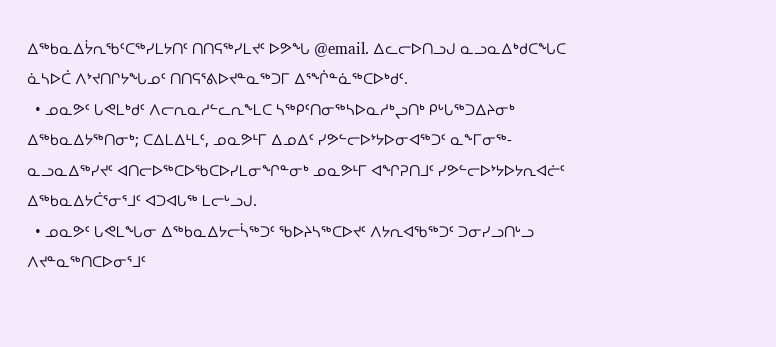ᐃᖅᑲᓇᐃᔮᕆᖃᑦᑕᖅᓯᒪᔭᑎᑦ ᑎᑎᕋᖅᓯᒪᔪᑦ ᐅᕗᖓ @email. ᐃᓚᓕᐅᑎᓗᒍ ᓇᓗᓇᐃᒃᑯᑕᖓᑕ ᓈᓴᐅᑖ ᐱᔾᔪᑎᒋᔭᖓᓄᑦ ᑎᑎᕋᕐᕕᐅᔪᓐᓇᖅᑐᒥ ᐃᕐᖐᓐᓈᖅᑕᐅᒃᑯᑦ.
  • ᓄᓇᕗᑦ ᒐᕙᒪᒃᑯᑦ ᐱᓕᕆᓇᓱᓪᓚᕆᖕᒪᑕ ᓴᖅᑭᑦᑎᓂᖅᓴᐅᓇᓱᒃᖢᑎᒃ ᑭᒡᒐᖅᑐᐃᔨᓂᒃ ᐃᖅᑲᓇᐃᔭᖅᑎᓂᒃ; ᑕᐃᒪᐃᒻᒪᑦ, ᓄᓇᕗᒻᒥ ᐃᓄᐃᑦ ᓯᕗᓪᓕᐅᔾᔭᐅᓂᐊᖅᑐᑦ ᓇᖕᒥᓂᖅ-ᓇᓗᓇᐃᖅᓯᔪᑦ ᐊᑎᓕᐅᖅᑕᐅᖃᑕᐅᓯᒪᓂᖏᓐᓂᒃ ᓄᓇᕗᒻᒥ ᐊᖏᕈᑎᒧᑦ ᓯᕗᓪᓕᐅᔾᔭᐅᔭᕆᐊᓖᑦ ᐃᖅᑲᓇᐃᔭᑖᕐᓂᕐᒧᑦ ᐊᑐᐊᒐᖅ ᒪᓕᒡᓗᒍ.
  • ᓄᓇᕗᑦ ᒐᕙᒪᖓᓂ ᐃᖅᑲᓇᐃᔭᓕᓵᖅᑐᑦ ᖃᐅᔨᓴᖅᑕᐅᔪᑦ ᐱᔭᕆᐊᖃᖅᑐᑦ ᑐᓂᓯᓗᑎᒡᓗ ᐱᔪᓐᓇᖅᑎᑕᐅᓂᕐᒧᑦ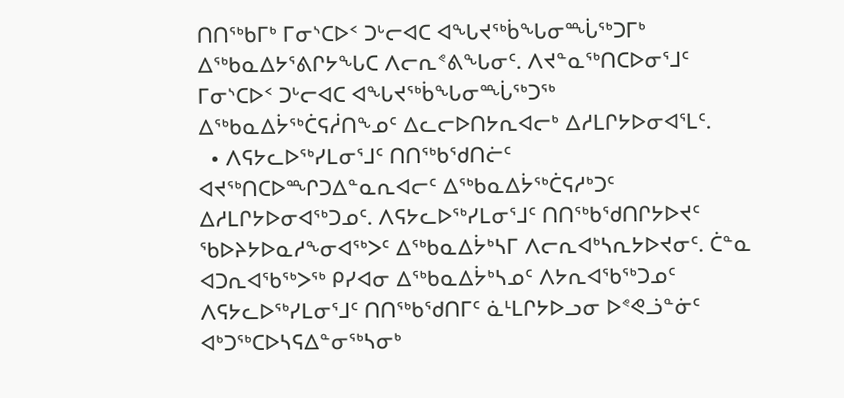ᑎᑎᖅᑲᒥᒃ ᒥᓂᔅᑕᐅᑉ ᑐᒡᓕᐊᑕ ᐊᖓᔪᖅᑳᖓᓂᙶᖅᑐᒥᒃ ᐃᖅᑲᓇᐃᔭᕐᕕᒋᔭᖓᑕ ᐱᓕᕆᕝᕕᖓᓂᑦ. ᐱᔪᓐᓇᖅᑎᑕᐅᓂᕐᒧᑦ ᒥᓂᔅᑕᐅᑉ ᑐᒡᓕᐊᑕ ᐊᖓᔪᖅᑳᖓᓂᙶᖅᑐᖅ ᐃᖅᑲᓇᐃᔮᖅᑖᕋᓲᑎᖕᓄᑦ ᐃᓚᓕᐅᑎᔭᕆᐊᓕᒃ ᐃᓱᒪᒋᔭᐅᓂᐊᕐᒪᑦ.
  • ᐱᕋᔭᓚᐅᖅᓯᒪᓂᕐᒧᑦ ᑎᑎᖅᑲᖁᑎᓖᑦ ᐊᔪᖅᑎᑕᐅᙱᑐᐃᓐᓇᕆᐊᓕᑦ ᐃᖅᑲᓇᐃᔮᖅᑖᕋᓱᒃᑐᑦ ᐃᓱᒪᒋᔭᐅᓂᐊᖅᑐᓄᑦ. ᐱᕋᔭᓚᐅᖅᓯᒪᓂᕐᒧᑦ ᑎᑎᖅᑲᖁᑎᒋᔭᐅᔪᑦ ᖃᐅᔨᔭᐅᓇᓱᖕᓂᐊᖅᐳᑦ ᐃᖅᑲᓇᐃᔮᒃᓴᒥ ᐱᓕᕆᐊᒃᓴᕆᔭᐅᔪᓂᑦ. ᑖᓐᓇ ᐊᑐᕆᐊᖃᖅᐳᖅ ᑭᓯᐊᓂ ᐃᖅᑲᓇᐃᔮᒃᓴᓄᑦ ᐱᔭᕆᐊᖃᖅᑐᓄᑦ ᐱᕋᔭᓚᐅᖅᓯᒪᓂᕐᒧᑦ ᑎᑎᖅᑲᖁᑎᒥᑦ ᓈᒻᒪᒋᔭᐅᓗᓂ ᐅᕝᕙᓘᓐᓃᑦ ᐊᒃᑐᖅᑕᐅᓴᕋᐃᓐᓂᖅᓴᓂᒃ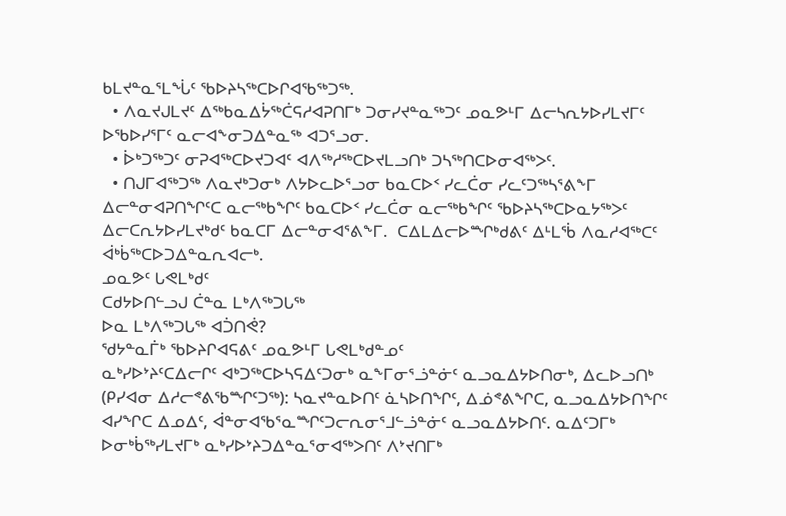ᑲᒪᔪᓐᓇᕐᒪᖔᑦ ᖃᐅᔨᓴᖅᑕᐅᒋᐊᖃᖅᑐᖅ.
  • ᐱᓇᔪᒍᒪᔪᑦ ᐃᖅᑲᓇᐃᔮᖅᑖᕋᓱᐊᕈᑎᒥᒃ ᑐᓂᓯᔪᓐᓇᖅᑐᑦ ᓄᓇᕗᒻᒥ ᐃᓕᓴᕆᔭᐅᓯᒪᔪᒥᑦ ᐅᖃᐅᓯᕐᒥᑦ ᓇᓕᐊᖕᓂᑐᐃᓐᓇᖅ ᐊᑐᕐᓗᓂ.
  • ᐆᒃᑐᖅᑐᑦ ᓂᕈᐊᖅᑕᐅᔪᑐᐊᑦ ᐊᐱᖅᓱᖅᑕᐅᔪᒪᓗᑎᒃ ᑐᓴᖅᑎᑕᐅᓂᐊᖅᐳᑦ.
  • ᑎᒍᒥᐊᖅᑐᖅ ᐱᓇᔪᒃᑐᓂᒃ ᐱᔭᐅᓚᐅᕐᓗᓂ ᑲᓇᑕᐅᑉ ᓯᓚᑖᓂ ᓯᓚᑦᑐᖅᓴᕐᕕᖕᒥ ᐃᓕᓐᓂᐊᕈᑎᖏᑦᑕ ᓇᓕᖅᑲᖏᑦ ᑲᓇᑕᐅᑉ ᓯᓚᑖᓂ ᓇᓕᖅᑲᖏᑦ ᖃᐅᔨᓴᖅᑕᐅᓇᔭᖅᐳᑦ ᐃᓕᑕᕆᔭᐅᓯᒪᔪᒃᑯᑦ ᑲᓇᑕᒥ ᐃᓕᓐᓂᐊᕐᕕᖕᒥ.  ᑕᐃᒪᐃᓕᐅᙱᒃᑯᕕᑦ ᐃᒻᒪᖄ ᐱᓇᓱᐊᖅᑕᑦ ᐋᒃᑳᖅᑕᐅᑐᐃᓐᓇᕆᐊᓕᒃ.
ᓄᓇᕗᑦ ᒐᕙᒪᒃᑯᑦ
ᑕᑯᔭᐅᑎᓪᓗᒍ ᑖᓐᓇ ᒪᒃᐱᖅᑐᒐᖅ
ᐅᓇ ᒪᒃᐱᖅᑐᒐᖅ ᐊᑑᑎᕚ?
ᖁᔭᓐᓇᒦᒃ ᖃᐅᔨᒋᐊᕋᕕᑦ ᓄᓇᕗᒻᒥ ᒐᕙᒪᒃᑯᓐᓄᑦ
ᓇᒃᓯᐅᔾᔨᑦᑕᐃᓕᒋᑦ ᐊᒃᑐᖅᑕᐅᓴᕋᐃᑦᑐᓂᒃ ᓇᖕᒥᓂᕐᓘᓐᓃᑦ ᓇᓗᓇᐃᔭᐅᑎᓂᒃ, ᐃᓚᐅᓗᑎᒃ (ᑭᓯᐊᓂ ᐃᓱᓕᕝᕕᖃᙱᑦᑐᖅ): ᓴᓇᔪᓐᓇᐅᑎᑦ ᓈᓴᐅᑎᖏᑦ, ᐃᓅᕝᕕᖏᑕ, ᓇᓗᓇᐃᔭᐅᑎᖏᑦ ᐊᓯᖏᑕ ᐃᓄᐃᑦ, ᐋᓐᓂᐊᖃᕐᓇᙱᑦᑐᓕᕆᓂᕐᒧᓪᓘᓐᓃᑦ ᓇᓗᓇᐃᔭᐅᑎᑦ. ᓇᐃᑦᑐᒥᒃ ᐅᓂᒃᑳᖅᓯᒪᔪᒥᒃ ᓇᒃᓯᐅᔾᔨᑐᐃᓐᓇᕐᓂᐊᖅᐳᑎᑦ ᐱᔾᔪᑎᒥᒃ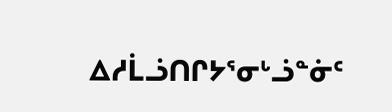ᐃᓱᒫᓘᑎᒋᔭᕐᓂᒡᓘᓐᓃᑦ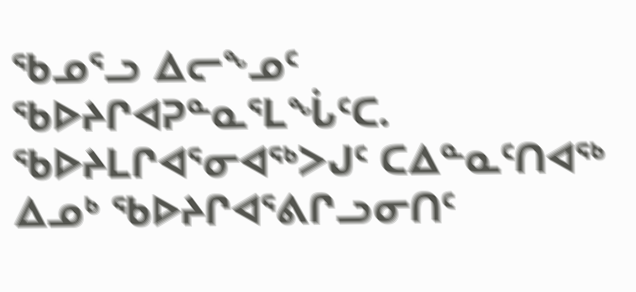ᖃᓄᕐᓗ ᐃᓕᖕᓄᑦ ᖃᐅᔨᒋᐊᕈᓐᓇᕐᒪᖔᑦᑕ. ᖃᐅᔨᒪᒋᐊᕐᓂᐊᖅᐳᒍᑦ ᑕᐃᓐᓇᑦᑎᐊᖅ ᐃᓄᒃ ᖃᐅᔨᒋᐊᕐᕕᒋᓗᓂᑎᑦ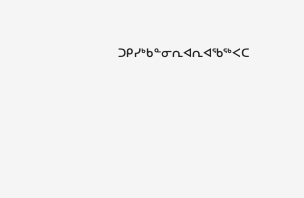ᑐᑭᓯᒃᑲᓐᓂᕆᐊᕆᐊᖃᖅᐸᑕ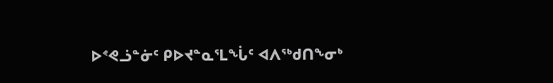ᐅᕝᕙᓘᓐᓃᑦ ᑭᐅᔪᓐᓇᕐᒪᖔᑦ ᐊᐱᖅᑯᑎᖕᓂᒃ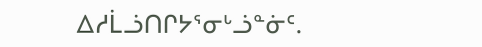ᐃᓱᒫᓘᑎᒋᔭᕐᓂᒡᓘᓐᓃᑦ.